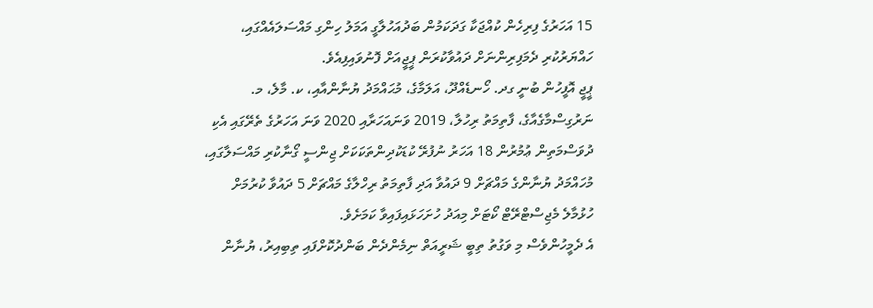15 އަހަރުގެ ފިރިހެން ކުއްޖަކާ ގަދަކަމުން ބަދުއަހުލާގީ އަމަލު ހިންގި މައްސަލައެއްގައި، ހައްޔަރުކުރި ދެމަފިރިންނަށް ދައުވާކުރަން ޕީޖީއަށް ފޮނުވައިފިއެވެ.
ޕީޖީ އޮފީހުން ބުނީ ގދ. ހޯނޑެއްދޫ، އަލަމާގެ، މުޙައްމަދު ޔުނާންއާއި، ކ. މާލެ، މ. ނަރުގިސްމާގެއާގެ، ފާތިމަތު ރިހުލާ، 2019 ވަނައަހަރާއި 2020 ވަނަ އަހަރުގެ ތެރޭގައި އެކި ދުވަސްމަތިން ޢުމުރުން 18 އަހަރު ނުފުރޭ ކުޑަކުދިންތަކަކަށް ޖިންސީ ގޯނާކުރި މައްސަލާގައި، މުހައްމަދު ޔުނާންގެ މައްޗަށް 9 ދައުވާ އަދި ފާތިމަތު ރިހްލާގެ މައްޗަށް 5 ދައުވާ ކުރުމަށް ހުޅުމާލެ މެޖިސްޓްރޭޓް ކޯޓަށް މިއަދު ހުށަހަޅައިފައިވާ ކަމަށެވެ.
އެ ދެމީހުންވެސް މި ވަގުތު ތިބީ ޝަރީއަތް ނިމެންދެން ބަންދުކޮށްފައި ތިބިއިރު، ޔުނާން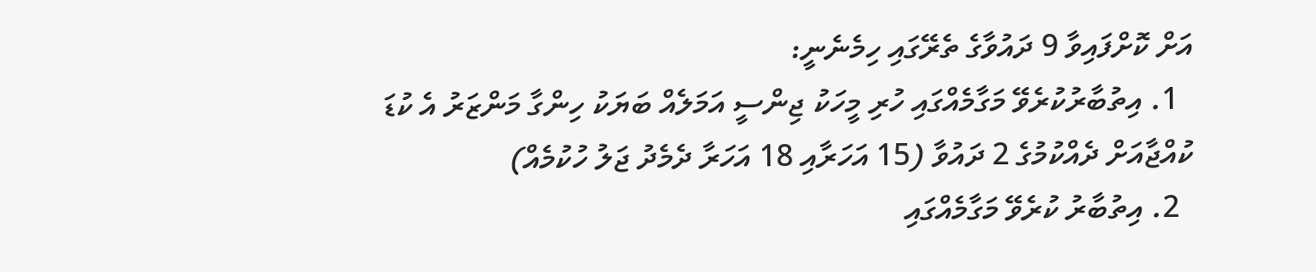އަށް ކޮށްފައިވާ 9 ދައުވާގެ ތެރޭގައި ހިމެނެނީ:
  1. އިތުބާރުކުރެވޭ މަގާމެއްގައި ހުރި މީހަކު ޖިންސީ އަމަލެއް ބަޔަކު ހިންގާ މަންޒަރު އެ ކުޑަ ކުއްޖާއަށް ދެއްކުމުގެ 2 ދައުވާ (15 އަހަރާއި 18 އަހަރާ ދެމެދު ޖަލު ހުކުމެއް)
  2. އިތުބާރު ކުރެވޭ މަގާމެއްގައި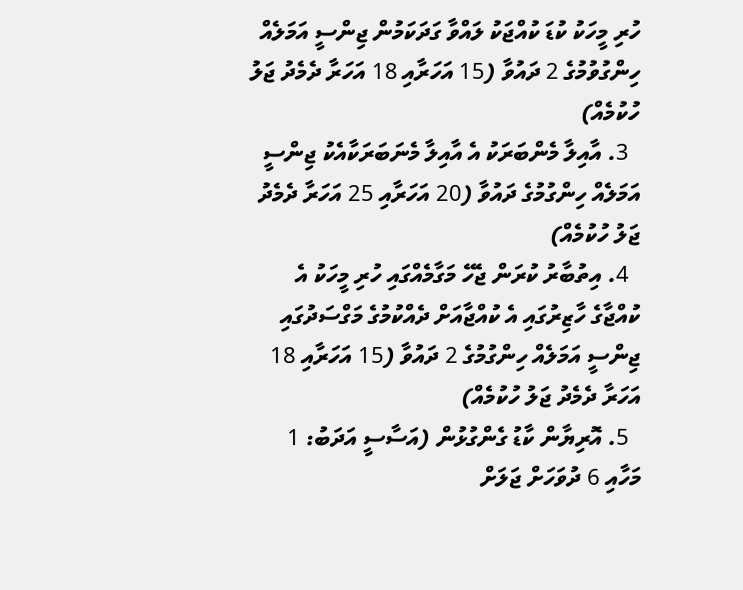ހުރި މީހަކު ކުޑަ ކުއްޖަކު ލައްވާ ގަދަކަމުން ޖިންސީ އަމަލެއް ހިންގުވުމުގެ 2 ދައުވާ (15 އަހަރާއި 18 އަހަރާ ދެމެދު ޖަލު ހުކުމެއް)
  3. އާއިލާ މެންބަރަކު އެ އާއިލާ މެނަބަރަކާއެކު ޖިންސީ އަމަލެއް ހިންގުމުގެ ދައުވާ (20 އަހަރާއި 25 އަހަރާ ދެމެދު ޖަލު ހުކުމެއް)
  4. އިތުބާރު ކުރަން ޖެހޭ މަގާމެއްގައި ހުރި މީހަކު އެ ކުއްޖާގެ ހާޒިރުގައި އެ ކުއްޖާއަށް ދެއްކުމުގެ މަގްސަދުގައި ޖިންސީ އަމަލެއް ހިންގުމުގެ 2 ދައުވާ (15 އަހަރާއި 18 އަހަރާ ދެމެދު ޖަލު ހުކުމެއް)
  5. އޮރިޔާން ކާޑު ގެންގުޅުން (އަސާސީ އަދަބު: 1 މަހާއި 6 ދުވަހަށް ޖަލަށް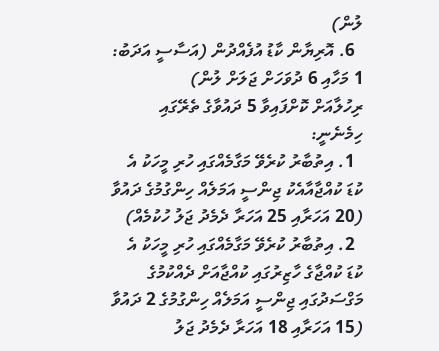ލުން)
  6. އޮރިޔާން ކާޑު އުފެއްދުން (އަސާސީ އަދަބު: 1 މަހާއި 6 ދުވަހަށް ޖަލަށް ލުން)
ރިހުލާއަށް ކޮށްފައިވާ 5 ދައުވާގެ ތެރޭގައި ހިމެނެނީ:
  1. އިތުބާރު ކުރެވޭ މަގާމެއްގައި ހުރި މީހަކު އެ ކުޑަ ކުއްޖާއާއެކު ޖިންސީ އަމަލެއް ހިންގުމުގެ ދައުވާ (20 އަހަރާއި 25 އަހަރާ ދެމެދު ޖަލު ހުކުމެއް)
  2. އިތުބާރު ކުރެވޭ މަގާމެއްގައި ހުރި މީހަކު އެ ކުޑަ ކުއްޖާގެ ހާޒިރުގައި ކުއްޖާއަށް ދެއްކުމުގެ މަގްސަދުގައި ޖިންސީ އަމަލެއް ހިންގުމުގެ 2 ދައުވާ (15 އަހަރާއި 18 އަހަރާ ދެމެދު ޖަލު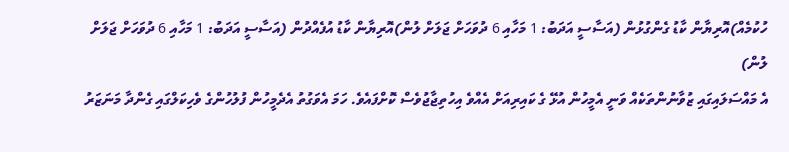ހުކުމެއް)އޮރިޔާން ކާޑު ގެންގުޅުން (އަސާސީ އަދަބު: 1 މަހާއި 6 ދުވަހަށް ޖަލަށް ލުން)އޮރިޔާން ކާޑު އުފެއްދުން (އަސާސީ އަދަބު: 1 މަހާއި 6 ދުވަހަށް ޖަލަށް ލުން)
އެ މައްސަލައިގައި ޒުވާނުންތަކެއް ވަނީ އެމީހުން އުޅޭ ގެ ކައިރިއަށް އެއްވެ އިހުތިޖާޖުވެސް ކޮށްފައެވެ. ހަމަ އެވަގުތު އެދެމީހުން ފުލުހުންގެ ވެހިކަލްގައި ގެންދާ މަނަޒަރު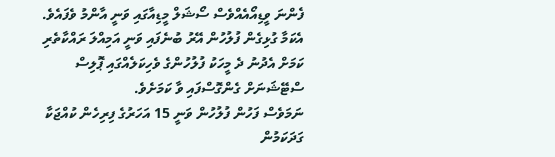ފެންނަ ވީޑިއޯއެއްވެސް ސޯޝަލް މީޑިއާގައި ވަނީ އާންމު ވެފައެވެ. އެކަމާ ގުޅިގެން ފުލުހުން އޭރު ބުނެފައި ވަނީ އަމިއްލަ ރައްކާތެރި ކަމަށް އެދުނު ދެ މީހަކު ފުލުހުންގެ ވެހިކަލެއްގައި ޕޮލިސް ސްޓޭޝަނަށް ގެންގޮސްފައި ވާ ކަމަށެވެ.
ނަމަވެސް ފަހުން ފުލުހުން ވަނީ 15 އަހަރުގެ ފިރިހެން ކުއްޖަކާ ގަދަކަމުން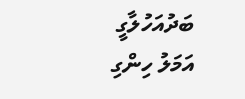ބަދުއަހުލާގީ އަމަލު ހިންގި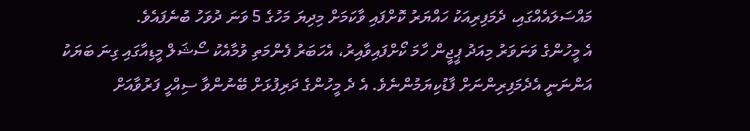މައްސަލައެއްގައި، ދެމަފިރިއަކު ހައްޔަރު ކޮށްފައި ވާކަމަށް މިދިޔަ މަހުގެ 5 ވަނަ ދުވަހު ބުނެފައެވެ.
އެ މީހުންގެ ވަނަވަރު މިއަދު ޕީޖީން ހާމަ ކޯށްފައިވާއިރު، އެހަބަރު ފެންމަތި ވުމާއެކު ސޯޝަލް މީޑިއާގައި ގިނަ ބަޔަކު އަންނަނީ އެދެމަފިރިންނަށް ފާޑުކިޔަމުންނެވެ. އެ ދެ މީހުންގެ ދަރިފުޅަށް ބޭނުންވާ ސިއްހީ ފަރުވާއަށް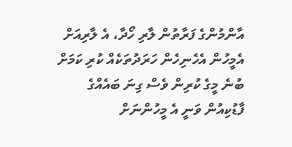އާންމުންގެ ފަރާތުން ލާރި ހޯދާ، އެ ލާރިއަށް އެމީހުން އެހެނިހެން ހަރަދުތަކެއް ކުރި ކަމަށް ބުނެ މީގެ ކުރިން ވެސް ގިނަ ބައެއްގެ ފާޑުކިއުން ވަނީ އެ މީހުންނަށް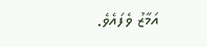އަމާޒު ވެފައެވެ.